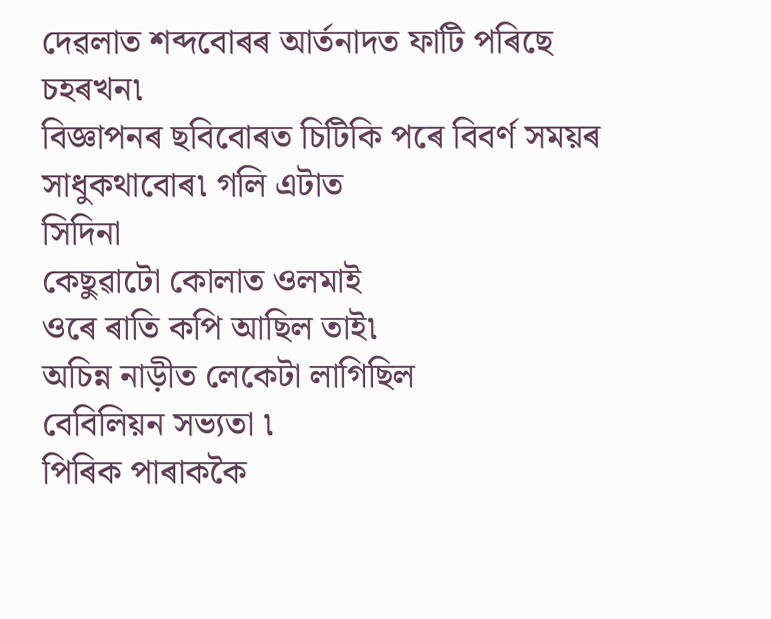দেৱলাত শব্দবোৰৰ আৰ্তনাদত ফাটি পৰিছে চহৰখন৷
বিজ্ঞাপনৰ ছবিবোৰত চিটিকি পৰে বিবৰ্ণ সময়ৰ সাধুকথাবোৰ৷ গলি এটাত
সিদিনা
কেছুৱাটো কোলাত ওলমাই
ওৰে ৰাতি কপি আছিল তাই৷
অচিন্ন নাড়ীত লেকেটা লাগিছিল
বেবিলিয়ন সভ্যতা ৷
পিৰিক পাৰাককৈ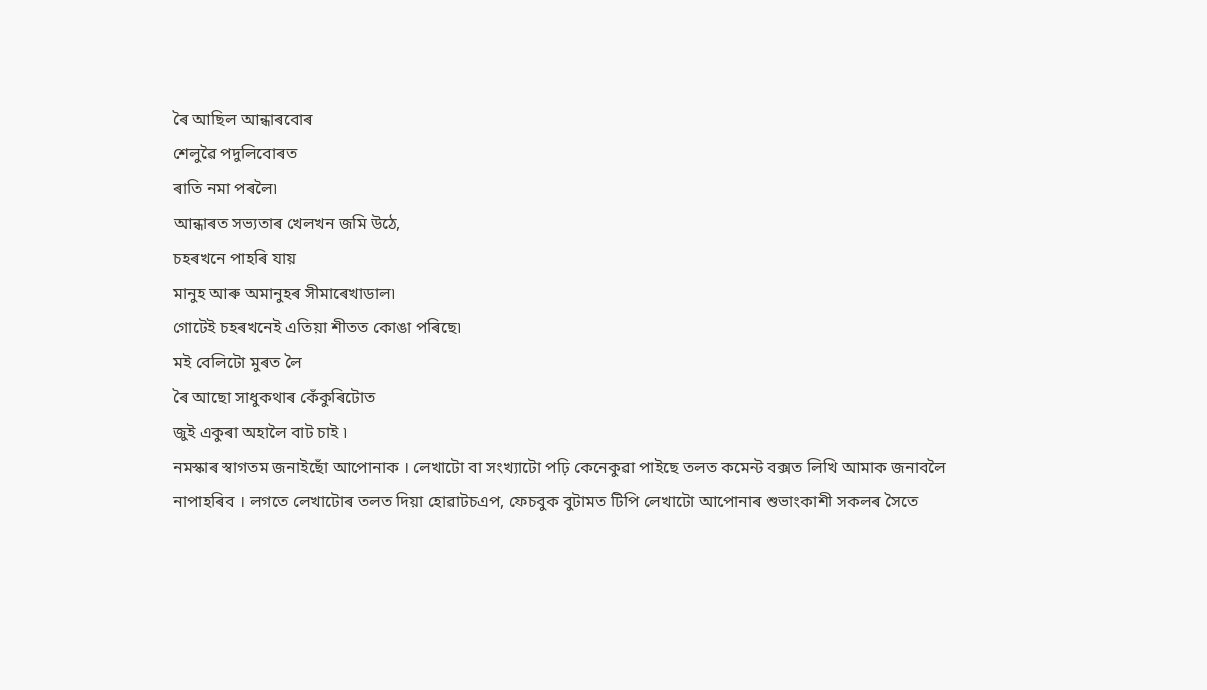ৰৈ আছিল আন্ধাৰবোৰ
শেলুৱৈ পদুলিবোৰত
ৰাতি নমা পৰলৈ৷
আন্ধাৰত সভ্যতাৰ খেলখন জমি উঠে,
চহৰখনে পাহৰি যায়
মানুহ আৰু অমানুহৰ সীমাৰেখাডাল৷
গোটেই চহৰখনেই এতিয়া শীতত কোঙা পৰিছে৷
মই বেলিটো মুৰত লৈ
ৰৈ আছো সাধুকথাৰ কেঁকুৰিটোত
জুই একুৰা অহালৈ বাট চাই ৷
নমস্কাৰ স্বাগতম জনাইছোঁ আপোনাক । লেখাটো বা সংখ্যাটো পঢ়ি কেনেকুৱা পাইছে তলত কমেন্ট বক্সত লিখি আমাক জনাবলৈ নাপাহৰিব । লগতে লেখাটোৰ তলত দিয়া হোৱাটচএপ, ফেচবুক বুটামত টিপি লেখাটো আপোনাৰ শুভাংকাশী সকলৰ সৈতে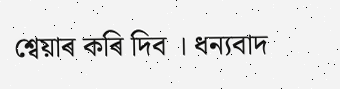শ্বেয়াৰ কৰি দিব । ধন্যবাদ